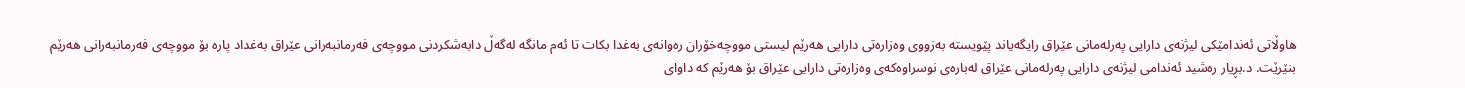هاوڵاتی ئەندامێكی لیژنەی دارایی پەرلەمانی عێراق رایگەیاند پێویستە بەزووی وەزارەتی دارایی هەرێم لیستی مووچەخۆران رەوانەی بەغدا بكات تا ئەم مانگە لەگەڵ دابەشكردنی مووچەی فەرمانبەرانی عێراق بەغداد پارە بۆ مووچەی فەرمانبەرانی هەرێم بنێرێت. د.بڕیار رەشید ئەندامی لیژنەی دارایی پەرلەمانی عێراق لەبارەی نوسراوەكەی وەزارەتی دارایی عێراق بۆ هەرێم كە داوای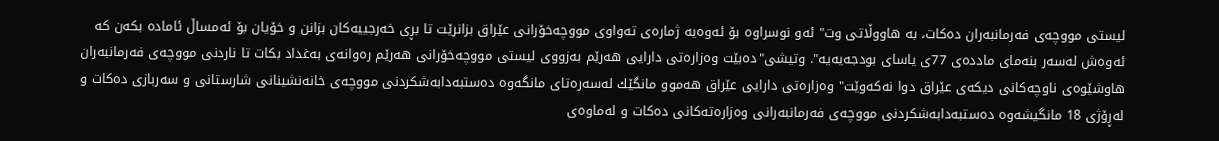لیستی مووچەی فەرمانبەران دەكات، بە هاووڵاتی وت" ئەو نوسراوە بۆ ئەوەیە ژمارەی تەواوی مووچەخۆرانی عێراق بزانرێت تا بڕی خەرجییەكان بزانن و خۆیان بۆ ئەمساڵ ئامادە بكەن كە ئەوەش لەسەر بنەمای ماددەی 77ی یاسای بودجەیەیە". وتیشی"دەبێت وەزارەتی دارایی هەرێم بەزووی لیستی مووچەخۆرانی هەرێم رەوانەی بەغداد بكات تا ناردنی مووچەی فەرمانبەران هاوشێوەی ناوچەكانی دیكەی عێراق دوا نەكەوێت" وەزارەتی دارایی عێراق هەموو مانگێك لەسەرەتای مانگەوە دەستبەدابەشكردنی مووچەی خانەنشینانی شارستانی و سەربازی دەكات و لەڕۆژی 18 مانگیشەوە دەستبەدابەشكردنی مووچەی فەرمانبەرانی وەزارەتەكانی دەكات و لەماوەی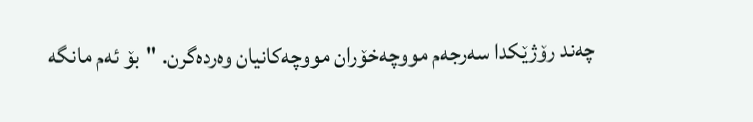چەند رۆژێكدا سەرجەم مووچەخۆران مووچەكانیان وەردەگرن. "بۆ ئەم مانگە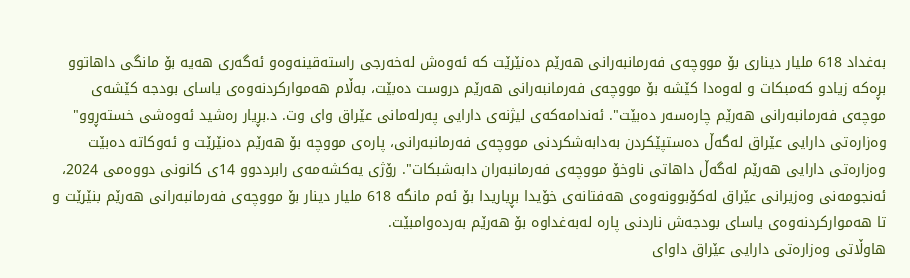بەغداد 618 ملیار دیناری بۆ مووچەی فەرمانبەرانی هەرێم دەنێرێت كە ئەوەش لەخەرجی راستەقینەوەو ئەگەری هەیە بۆ مانگی داهاتوو بڕەكە زیادو كەمبكات و لەوەدا كێشە بۆ مووچەی فەرمانبەرانی هەرێم دروست دەبێت، بەڵام هەمواركردنەوەی یاسای بودجە كێشەی موچەی فەرمانبەرانی هەرێم چارەسەر دەبێت". ئەندامەكەی لیژنەی دارایی پەرلەمانی عێراق وای وت. د.بڕیار رەشید ئەوەشی خستەڕوو" وەزارەتی دارایی عێراق لەگەڵ دەستپێكردن بەدابەشكردنی مووچەی فەرمانبەرانی، پارەی مووچە بۆ هەرێم دەنێرێت و ئەوكاتە دەبێت وەزارەتی دارایی هەرێم لەگەڵ داهاتی ناوخۆ مووچەی فەرمانبەران دابەشبكات". رۆژی یەكشەمەی رابرددوو 14ی كانونی دووەمی 2024، ئەنجومەنی وەزیرانی عێراق لەكۆبوونەوەی هەفتانەی خۆیدا بڕیاریدا بۆ ئەم مانگە 618 ملیار دینار بۆ مووچەی فەرمانبەرانی هەرێم بنێرێت و تا هەمواركردنەوەی یاسای بودجەش ناردنی پارە لەبەغداوە بۆ هەرێم بەردەوامبێت.
هاوڵاتی وەزارەتی دارایی عێراق داوای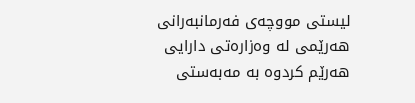لیستی مووچەی فەرمانبەرانی هەرێمی لە وەزارەتی دارایی هەرێم كردوە بە مەبەستی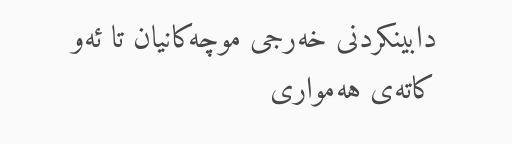دابینكردنی خەرجی موچەكانیان تا ئەو كاتەی هەمواری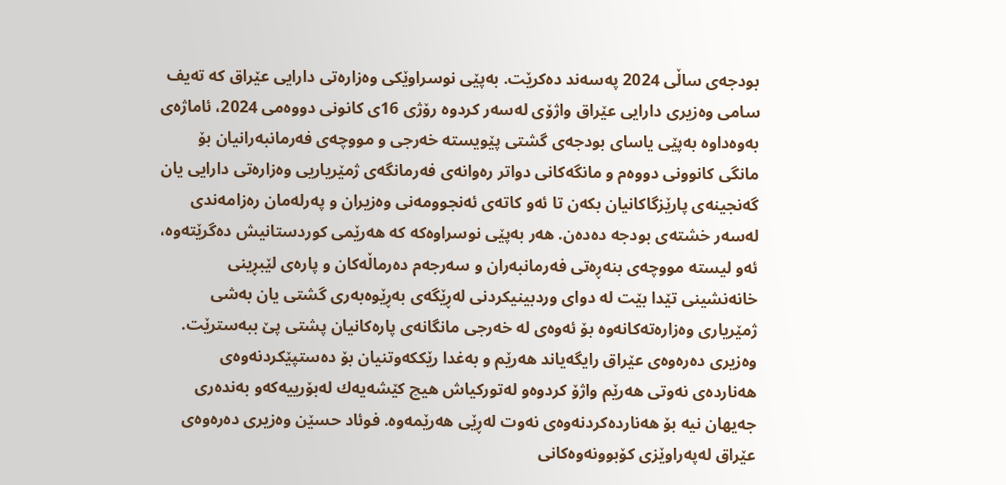بودجەی ساڵی 2024 پەسەند دەكرێت. بەپێی نوسراوێكی وەزارەتی دارایی عێراق كە تەیف سامی وەزیری دارایی عێراق واژۆی لەسەر كردوە رۆژی 16ی كانونی دووەمی 2024، ئاماژەی بەوەداوە بەپێی یاسای بودجەی گشتی پێویستە خەرجی و مووچەی فەرمانبەرانیان بۆ مانگی كانوونی دووەم و مانگەكانی دواتر رەوانەی فەرمانگەی ژمێریاریی وەزارەتی دارایی یان گەنجینەی پارێزگاكانیان بكەن تا ئەو كاتەی ئەنجوومەنی وەزیران و پەرلەمان رەزامەندی لەسەر خشتەی بودجە دەدەن. هەر بەپێی نوسراوەكە كە هەرێمی كوردستانیش دەگرێتەوە، ئەو لیستە مووچەی بنەڕەتی فەرمانبەران و سەرجەم دەرماڵەكان و پارەی لێبڕینی خانەنشینی تێدا بێت لە دوای وردبینیكردنی لەڕێگەی بەڕێوەبەری گشتی یان بەشی ژمێریاری وەزارەتەكانەوە بۆ ئەوەی لە خەرجی مانگانەی پارەكانیان پشتی پێ ببەسترێت.
وەزیری دەرەوەی عێراق رایگەیاند هەرێم و بەغدا رێككەوتنیان بۆ دەستپێكردنەوەی هەناردەی نەوتی هەرێم واژۆ كردوەو لەتوركیاش هیچ كێشەیەك لەبۆرییەكەو بەندەری جەیهان نیە بۆ هەناردەكردنەوەی نەوت لەڕێی هەرێمەوە. فوئاد حسێن وەزیری دەرەوەی عێراق لەپەراوێزی كۆبوونەوەكانی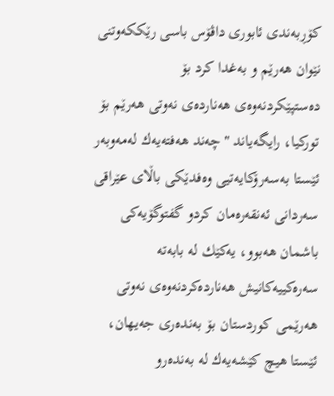كۆڕبەندی ئابوری داڤۆس باسی رێككەوتنی نێوان هەرێم و بەغدا كرد بۆ دەستپێكردنەوەی هەناردەی نەوتی هەرێم بۆ توركیا، رایگەیاند "چەند هەفتەیەك لەمەوبەر ئێستا بەسەرۆكایەتیی وەفدێكی باڵای عێراقی سەردانی ئەنقەرەمان كردو گفتوگۆیەكی باشمان هەبوو، یەكێك لە بابەتە سەرەكییەكانیش هەناردەكردنەوەی نەوتی هەرێمی كوردستان بۆ بەندەری جەیهان، ئێستا هیچ كێشەیەك لە بەندەرو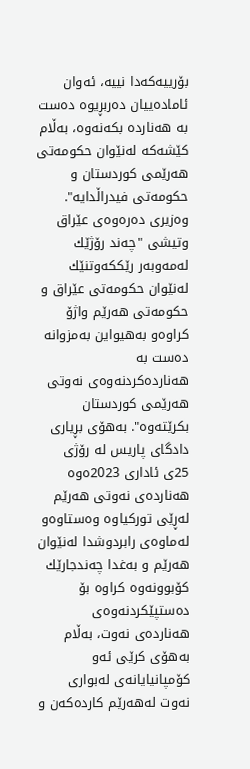بۆرییەكەدا نییە، ئەوان ئامادەییان دەربڕیوە دەست بە هەناردە بكەنەوە، بەڵام كێشەكە لەنێوان حكومەتی هەرێمی كوردستان و حكومەتی فیدراڵدایە". وەزیری دەرەوەی عێراق وتیشی "چەند رۆژێك لەمەوبەر رێككەوتنێك لەنێوان حكومەتی عێراق و حكومەتی هەرێم واژۆ كراوەو بەهیواین بەمزوانە دەست بە هەناردەكردنەوەی نەوتی هەرێمی كوردستان بكرێتەوە". بەهۆی بڕیاری دادگای پاریس لە رۆژی 25ی ئاداری 2023ەوە هەناردەی نەوتی هەرێم لەڕێی توركیاوە وەستاوەو لەماوەی رابردوشدا لەنێوان هەرێم و بەغدا چەندجارێك كۆبوونەوە كراوە بۆ دەستپێكردنەوەی هەناردەی نەوت، بەڵام بەهۆی كرێی ئەو كۆمپانیایانەی لەبواری نەوت لەهەرێم كاردەكەن و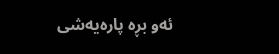ئەو بڕە پارەیەشی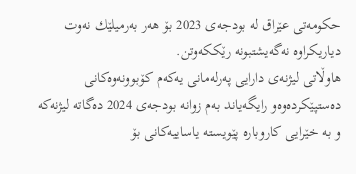حكومەتی عێراق لە بودجەی 2023 بۆ هەر بەرمیلێك نەوت دیاریكراوە نەگەیشتبونە رێككەوتن.
هاوڵاتی لیژنەی دارایی پەرلەمانی یەكەم كۆبوونەوەكانی دەستپێكردەوەو رایگەیاند بەم زوانە بودجەی 2024 دەگاتە لیژنەكە و بە خێرایی كاروبارە پێویستە یاساییەكانی بۆ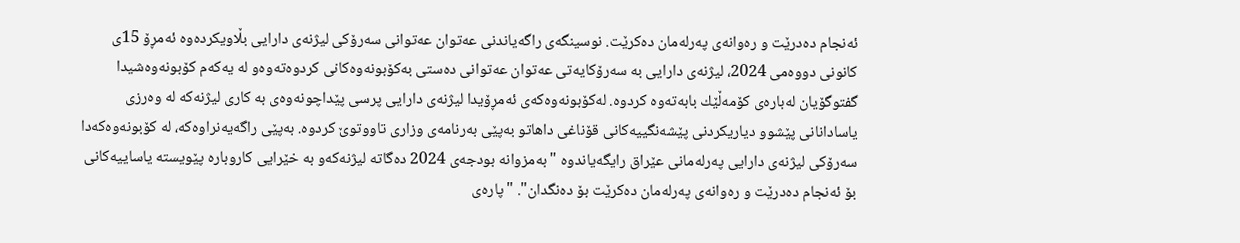ئەنجام دەدرێت و رەوانەی پەرلەمان دەكرێت. نوسینگەی راگەیاندنی عەتوان عەتوانی سەرۆكی لیژنەی دارایی بڵاویكردەوە ئەمڕۆ 15ی كانونی دووەمی 2024، لیژنەی دارایی بە سەرۆكایەتی عەتوان عەتوانی دەستی بەكۆبونەوەكانی كردوەتەوەو لە یەكەم كۆبونەوەشیدا گفتوگۆیان لەبارەی كۆمەڵێك بابەتەوە كردوە. لەكۆبونەوەكەی ئەمڕۆیدا لیژنەی دارایی پرسی پێداچونەوەی بە كاری لیژنەكە لە وەرزی یاسادانانی پێشوو دیاریكردنی پێشەنگییەكانی قۆناغی داهاتو بەپێی بەرنامەی وزاری تاووتوێ كردوە. بەپێی راگەیەنراوەكە، لە كۆبونەوەكەدا سەرۆكی لیژنەی دارایی پەرلەمانی عێراق رایگەیاندوە "بەمزوانە بودجەی 2024 دەگاتە لیژنەكەو بە خێرایی كاروبارە پێویستە یاساییەكانی بۆ ئەنجام دەدرێت و رەوانەی پەرلەمان دەكرێت بۆ دەنگدان". "پارەی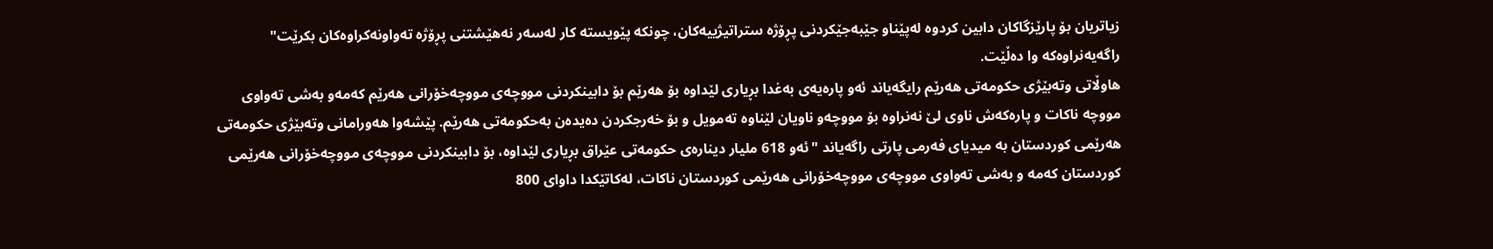زیاتریان بۆ پارێزگاكان دابین كردوە لەپێناو جێبەجێكردنی پڕۆژە ستراتیژییەكان، چونكە پێویستە كار لەسەر نەهێشتنی پڕۆژە تەواونەكراوەكان بكرێت" راگەیەنراوەكە وا دەڵێت.
هاوڵاتی وتەبێژی حكومەتی هەرێم رایگەیاند ئەو پارەیەی بەغدا بڕیاری لێداوە بۆ هەرێم بۆ دابینكردنی مووچەی مووچەخۆرانی هەرێم كەمەو بەشی تەواوی مووچە ناكات و پارەكەش ناوی لێ نەنراوە بۆ مووچەو ناویان لێناوە تەمویل و بۆ خەرجكردن دەیدەن بەحكومەتی هەرێم. پێشەوا هەورامانی وتەبێژی حكومەتی هەرێمی كوردستان بە میدیای فەرمی پارتی راگەیاند "ئەو 618 ملیار دینارەی حكومەتی عێراق بڕیاری لێداوە، بۆ دابینكردنی مووچەی مووچەخۆرانی هەرێمی كوردستان كەمە و بەشی تەواوی مووچەی مووچەخۆرانی هەرێمی كوردستان ناكات، لەكاتێكدا داوای 800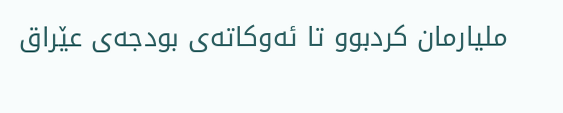ملیارمان كردبوو تا ئەوكاتەی بودجەی عێراق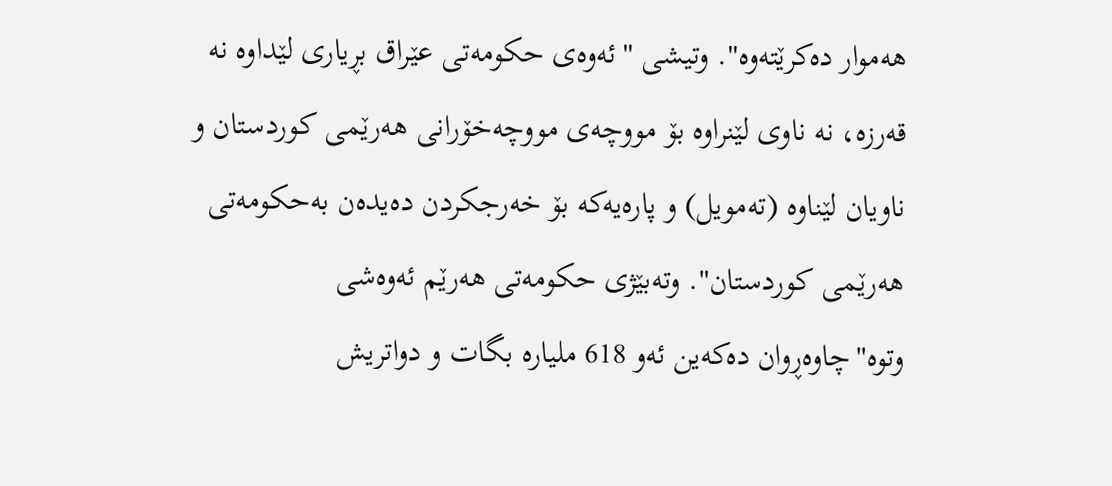هەموار دەكرێتەوە". وتیشی "ئەوەی حكومەتی عێراق بڕیاری لێداوە نە قەرزە، نە ناوی لێنراوە بۆ مووچەی مووچەخۆرانی هەرێمی كوردستان و ناویان لێناوە (تەمویل) و پارەیەكە بۆ خەرجكردن دەیدەن بەحكومەتی هەرێمی كوردستان". وتەبێژی حكومەتی هەرێم ئەوەشی وتوە"چاوەڕوان دەكەین ئەو 618 ملیارە بگات و دواتریش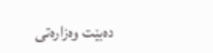دەبێت وەزارەتی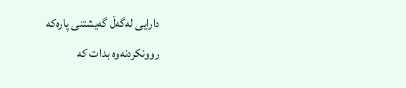دارایی لەگەڵ گەیشتنی پارەكە روونكردنەوە بدات كە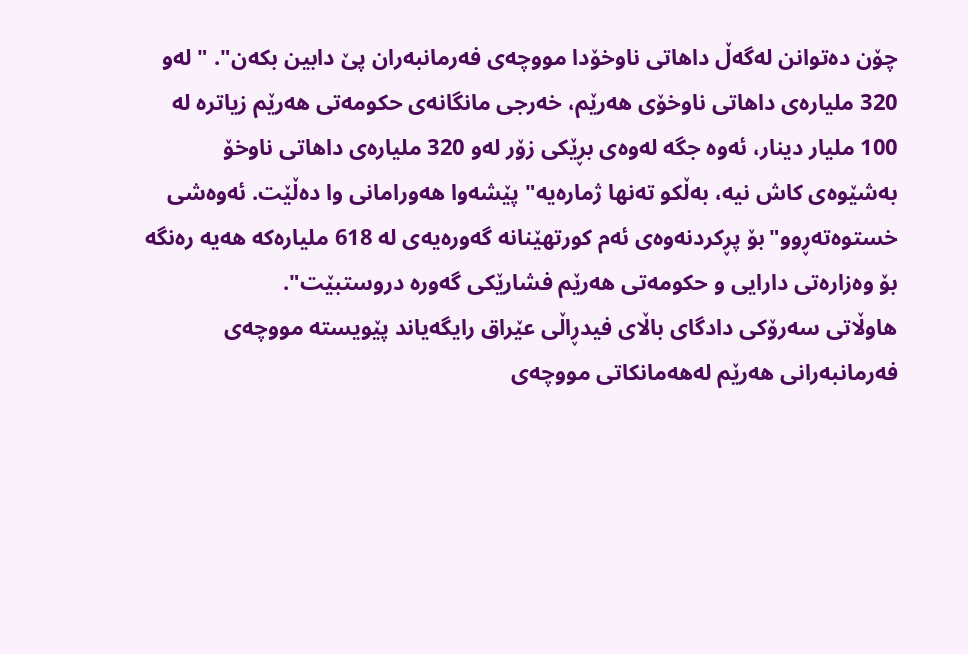چۆن دەتوانن لەگەڵ داهاتی ناوخۆدا مووچەی فەرمانبەران پێ دابین بكەن". " لەو 320 ملیارەی داهاتی ناوخۆی هەرێم، خەرجی مانگانەی حكومەتی هەرێم زیاترە لە 100 ملیار دینار، ئەوە جگە لەوەی بڕێكی زۆر لەو 320 ملیارەی داهاتی ناوخۆ بەشێوەی كاش نیە، بەڵكو تەنها ژمارەیە" پێشەوا هەورامانی وا دەڵێت. ئەوەشی خستوەتەڕوو"بۆ پڕكردنەوەی ئەم كورتهێنانە گەورەیەی لە 618 ملیارەكە هەیە رەنگە بۆ وەزارەتی دارایی و حكومەتی هەرێم فشارێكی گەورە دروستبێت".
هاوڵاتی سەرۆكی دادگای باڵای فیدڕاڵی عێراق رایگەیاند پێویستە مووچەی فەرمانبەرانی هەرێم لەهەمانكاتی مووچەی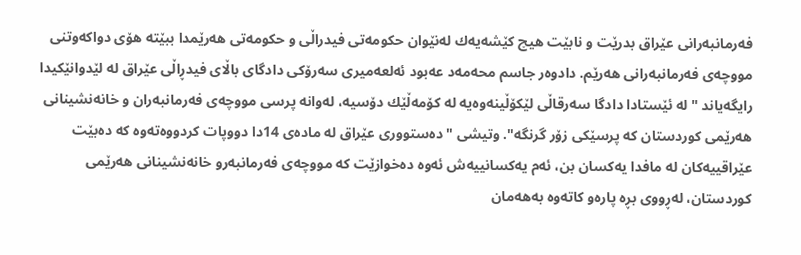فەرمانبەرانی عێراق بدرێت و نابێت هیچ كێشەیەك لەنێوان حكومەتی فیدراڵی و حكومەتی هەرێمدا ببێتە هۆی دواكەوتنی مووچەی فەرمانبەرانی هەرێم. دادوەر جاسم محەمەد عەبود ئەلعەمیری سەرۆكی دادگای باڵای فیدڕاڵی عێراق لە لێدوانێكیدا رایگەیاند "لە ئێستادا دادگا سەرقاڵی لێكۆڵینەوەیە لە كۆمەڵێك دۆسیە، لەوانە پرسی مووچەی فەرمانبەران و خانەنشینانی هەرێمی كوردستان كە پرسێكی زۆر گرنگە". وتیشی "دەستووری عێراق لە مادەی 14دا دووپات كردووەتەوە كە دەبێت عێراقییەكان لە مافدا یەكسان بن، ئەم یەكسانییەش ئەوە دەخوازێت كە مووچەی فەرمانبەرو خانەنشینانی هەرێمی كوردستان، لەڕووی بڕە پارەو كاتەوە بەهەمان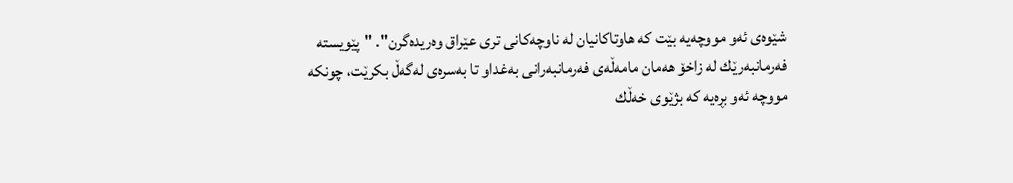شێوەی ئەو مووچەیە بێت كە هاوتاكانیان لە ناوچەكانی تری عێراق وەریدەگرن". "پێویستە فەرمانبەرێك لە زاخۆ هەمان مامەڵەی فەرمانبەرانی بەغداو تا بەسرەی لەگەڵ بكرێت، چونكە مووچە ئەو بڕەیە كە بژێوی خەڵك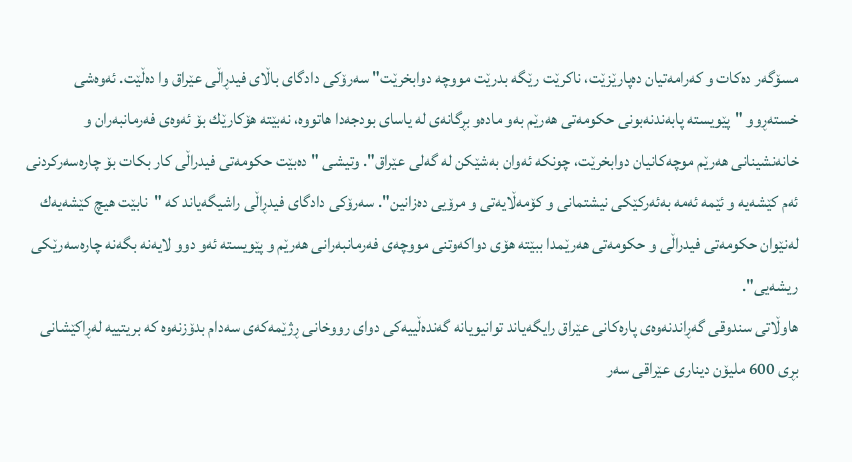مسۆگەر دەكات و كەرامەتیان دەپارێزێت، ناكرێت رێگە بدرێت مووچە دوابخرێت" سەرۆكی دادگای باڵای فیدڕاڵی عێراق وا دەڵێت. ئەوەشی خستەڕوو "پێویستە پابەندنەبونی حكومەتی هەرێم بەو مادەو بڕگانەی لە یاسای بودجەدا هاتووە، نەبێتە هۆكارێك بۆ ئەوەی فەرمانبەران و خانەنشینانی هەرێم موچەكانیان دوابخرێت، چونكە ئەوان بەشێكن لە گەلی عێراق". وتیشی "دەبێت حكومەتی فیدراڵی كار بكات بۆ چارەسەركردنی ئەم كێشەیە و ئێمە ئەمە بەئەركێكی نیشتمانی و كۆمەڵایەتی و مرۆیی دەزانین". سەرۆكی دادگای فیدڕاڵی راشیگەیاند كە "نابێت هیچ كێشەیەك لەنێوان حكومەتی فیدراڵی و حكومەتی هەرێمدا ببێتە هۆی دواكەوتنی مووچەی فەرمانبەرانی هەرێم و پێویستە ئەو دوو لایەنە بگەنە چارەسەرێكی ریشەیی".
هاوڵاتی سندوقی گەڕاندنەوەی پارەكانی عێراق رایگەیاند توانیویانە گەندەڵییەكی دوای رووخانی ڕژێمەكەی سەدام بدۆزنەوە كە بریتییە لەڕاكێشانی بڕی 600 ملیۆن دیناری عێراقی سەر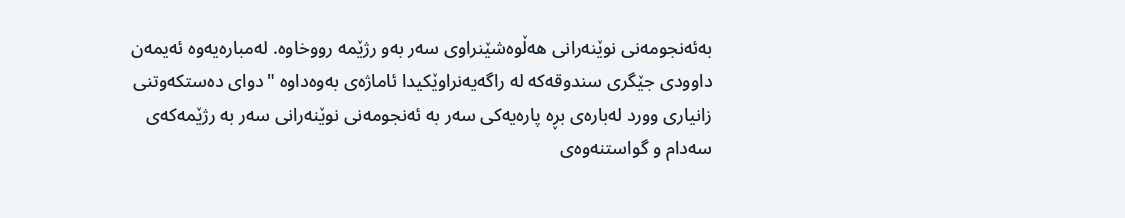بەئەنجومەنی نوێنەرانی هەڵوەشێنراوی سەر بەو رژێمە رووخاوە. لەمبارەیەوە ئەیمەن داوودی جێگری سندوقەكە لە راگەیەنراوێكیدا ئاماژەی بەوەداوە "دوای دەستكەوتنی زانیاری وورد لەبارەی بڕە پارەیەكی سەر بە ئەنجومەنی نوێنەرانی سەر بە رژێمەكەی سەدام و گواستنەوەی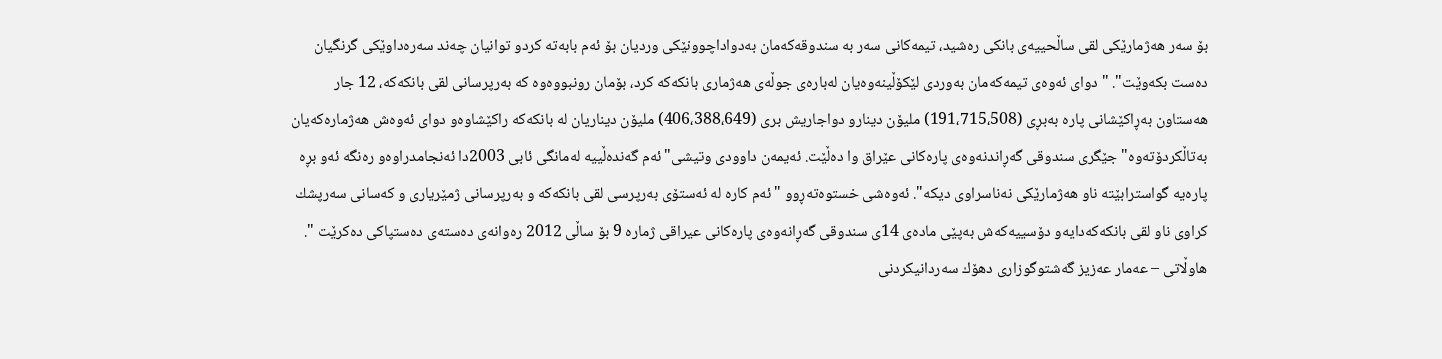بۆ سەر هەژمارێكی لقی ساڵحییەی بانكی رەشید، تیمەكانی سەر بە سندوقەكەمان بەدواداچوونێكی وردیان بۆ ئەم بابەتە كردو توانیان چەند سەرەداوێكی گرنگیان دەست بكەوێت". " دوای ئەوەی تیمەكەمان بەوردی لێكۆڵینەوەیان لەبارەی جوڵەی هەژماری بانكەكە كرد، بۆمان رونبووەوە كە بەرپرسانی لقی بانكەكە، 12 جار هەستاون بەڕاكێشانی پارە بەبڕی (191،715،508) ملیۆن دینارو دواجاریش بری (406،388،649) ملیۆن دیناریان لە بانكەكە راكێشاوەو دوای ئەوەش هەژمارەكەیان بەتاڵكردۆتەوە" جێگری سندوقی گەڕاندنەوەی پارەكانی عێراق وا دەڵێت. ئەیمەن داوودی وتیشی"ئەم گەندەڵییە لەمانگی ئابی 2003دا ئەنجامدراوەو رەنگە ئەو بڕە پارەیە گواسترابێتە ناو هەژمارێكی نەناسراوی دیكە". ئەوەشی خستوەتەڕوو "ئەم كارە لە ئەستۆی بەرپرسی لقی بانكەكە و بەرپرسانی ژمێریاری و كەسانی سەرپشك كراوی ناو لقی بانكەكەدایەو دۆسییەكەش بەپێی مادەی 14ی سندوقی گەڕانەوەی پارەكانی عیراقی ژمارە 9 بۆ ساڵی 2012 رەوانەی دەستەی دەستپاكی دەكرێت ".
هاوڵاتی – عەمار عەزیز گەشتوگوزاری دهۆك سەردانیكردنی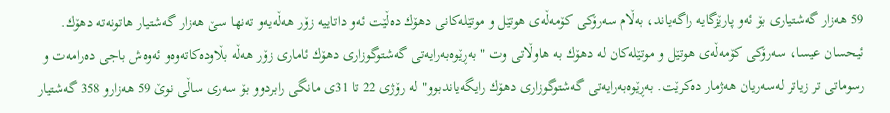59 هەزار گەشتیاری بۆ ئەو پارێزگایە راگەیاند، بەڵام سەرۆكی كۆمەڵەی هوتێل و موتێلەكانی دهۆك دەڵێت ئەو داتاییە زۆر هەڵەیەو تەنها سێ هەزار گەشتیار هاتونەتە دهۆك. ئیحسان عیسا، سەرۆكی كۆمەڵەی هوتێل و موتێلەكان لە دهۆك بە هاوڵاتی وت " بەڕێوەبەرایەتی گەشتوگوزاری دهۆك ئاماری زۆر هەڵە بڵاودەكاتەوەو ئەوەش باجی دەرامەت و رسوماتی تر زیاتر لەسەریان هەژمار دەكرێت. بەڕێوەبەرایەتی گەشتوگوزاری دهۆك رایگەیاندبوو" لە رۆژی 22 تا 31ی مانگی رابردوو بۆ سەری ساڵی نوێ 59 هەزارو 358 گەشتیار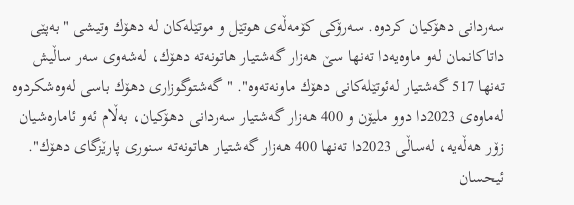سەردانی دهۆكیان كردوە. سەرۆكی كۆمەڵەی هوتێل و موتێلەكان لە دهۆك وتیشی "بەپێی داتاكانمان لەو ماوەیەدا تەنها سێ هەزار گەشتیار هاتونەتە دهۆك، لەشەوی سەر ساڵیش تەنها 517 گەشتیار لەئوتێلەكانی دهۆك ماونەتەوە". "گەشتوگوزاری دهۆك باسی لەوەشكردوە لەماوەی 2023دا دوو ملیۆن و 400 هەزار گەشتیار سەردانی دهۆكیان، بەڵام ئەو ئامارەشیان زۆر هەڵەیە، لەساڵی 2023دا تەنها 400 هەزار گەشتیار هاتونەتە سنوری پارێزگای دهۆك". ئیحسان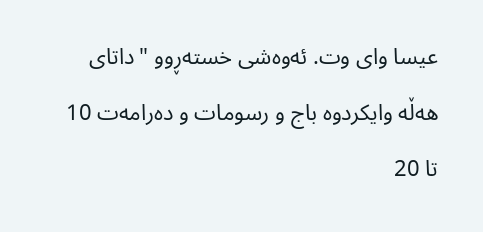عیسا وای وت. ئەوەشی خستەڕوو "داتای هەڵە وایكردوە باج و رسومات و دەرامەت 10 تا 20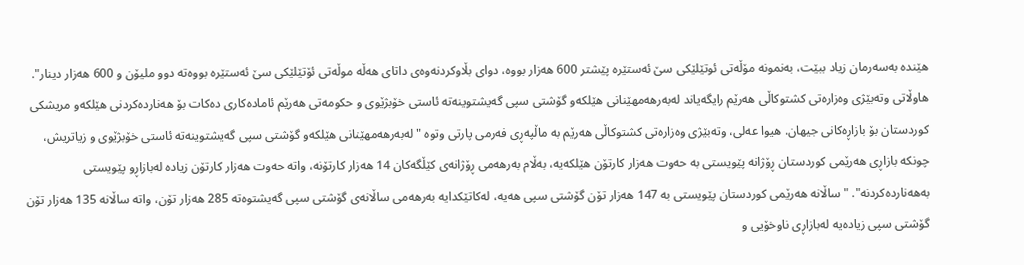هێندە بەسەرمان زیاد ببێت، بەنمونە مۆڵەتی ئوتێلێكی سێ ئەستێرە پێشتر 600 هەزار بووە، دوای بڵاوكردنەوەی داتای هەڵە موڵەتی ئۆتێلێكی سێ ئەستێرە بووەتە دوو ملیۆن و 600 هەزار دینار".
هاوڵاتی وتەبێژی وەزارەتی كشتوكاڵی هەرێم رایگەیاند لەبەرھەمھێنانی هێلكەو گۆشتی سپی گەیشتوینەتە ئاستی خۆبژێوی و حكومەتی هەرێم ئامادەكاری دەكات بۆ هەناردەكردنی هێلكەو مریشكی كوردستان بۆ بازاڕەكانی جیهان. هیوا عەلی، وتەبێژی وەزارەتی كشتوكاڵی هەرێم بە ماڵپەڕی فەرمی پارتی وتوە " لەبەرھەمھێنانی هێلكەو گۆشتی سپی گەیشتوینەتە ئاستی خۆبژێوی و زیاتریش، چونكە بازاڕی هەرێمی كوردستان ڕۆژانە پێویستی بە حەوت هەزار كارتۆن هێلكەیە، بەڵام بەرهەمی ڕۆژانەی كێڵگەكان 14 هەزار كارتۆنە، واتە حەوت هەزار كارتۆن زیادە لەبازاڕو پێویستی بەهەناردەكردنە". "ساڵانە هەرێمی كوردستان پێویستی بە 147 هەزار تۆن گۆشتی سپی هەیە، لەكاتێكدایە بەرهەمی ساڵانەی گۆشتی سپی گەیشتوەتە 285 هەزار تۆن، واتە ساڵانە 135 هەزار تۆن گۆشتی سپی زیادەیە لەبازاڕی ناوخۆیی و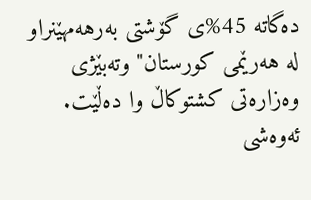دەگاتە 45%ی گۆشتی بەرهەمهێنراو لە هەرێمی كورستان" وتەبێژی وەزارەتی كشتوكاڵ وا دەڵێت. ئەوەشی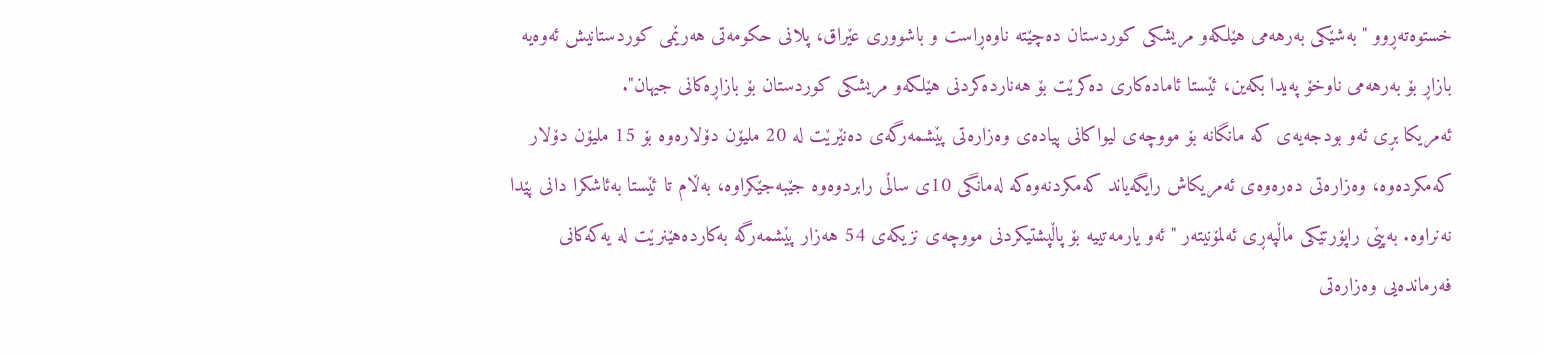خستوەتەڕوو "بەشێكی بەرهەمی هێلكەو مریشكی كوردستان دەچێتە ناوەڕاست و باشووری عێراق، پلانی حكومەتی هەرێمی كوردستانیش ئەوەیە بازاڕ بۆ بەرهەمی ناوخۆ پەیدا بكەین، ئێستا ئامادەكاری دەكرێت بۆ هەناردەكردنی هێلكەو مریشكی كوردستان بۆ بازاڕەكانی جیهان".
ئەمریكا بڕی ئەو بودجەیەی كە مانگانە بۆ مووچەی لیواكانی پیادەی وەزارەتی پێشمەرگەی دەنێرێت لە 20 ملیۆن دۆلارەوە بۆ 15 ملیۆن دۆلار كەمكردەوە، وەزارەتی دەرەوەی ئەمریكاش رایگەیاند كەمكردنەوەكە لەمانگی 10ی ساڵی رابردوەوە جێبەجێكراوە، بەڵام تا ئێستا بەئاشكرا دانی پێدا نەنراوە. بەپێی راپۆرتێكی ماڵپەڕی ئەلمۆنیتەر "ئەو یارمەتییە بۆ پاڵپشتیكردنی مووچەی نزیكەی 54 هەزار پێشمەرگە بەكاردەهێنرێت لە یەكەكانی فەرماندەیی وەزارەتی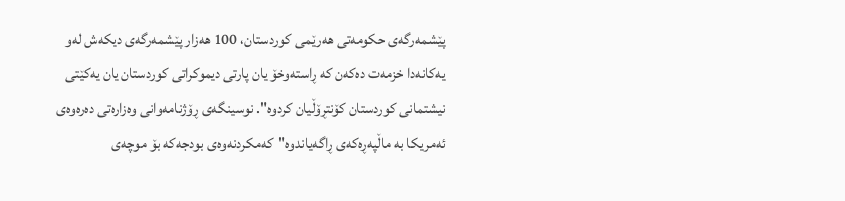پێشمەرگەی حكومەتی هەرێمی كوردستان، 100 هەزار پێشمەرگەی دیكەش لەو یەكانەدا خزمەت دەكەن كە ڕاستەوخۆ یان پارتی دیموكراتی كوردستان یان یەكێتی نیشتمانی كوردستان كۆنتڕۆڵیان كردوە". نوسینگەی ڕۆژنامەوانی وەزارەتی دەرەوەی ئەمریكا بە ماڵپەڕەكەی ڕاگەیاندوە"كەمكردنەوەی بودجەكە بۆ موچەی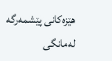هێزەكانی پێشمەرگە لەمانگی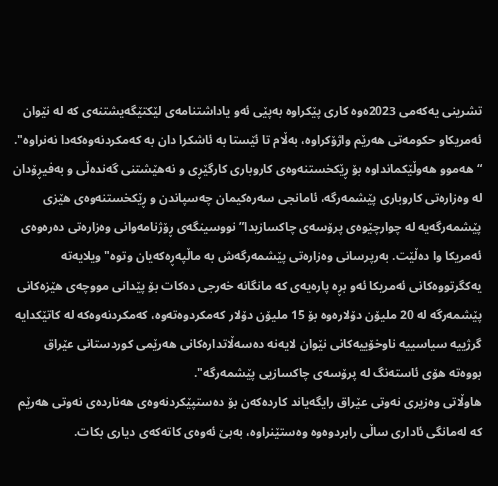تشرینی یەكەمی 2023ەوە كاری پێكراوە بەپێی ئەو یاداشتنامەی لێكتێگەیشتنەی كە لە نێوان ئەمریكاو حكومەتی هەرێم واژۆكراوە، بەڵام تا ئێستا بە ئاشكرا دان بە كەمكردنەوەكەدا نەنراوە". “هەموو هەوڵێكمانداوە بۆ ڕێكخستنەوەی كاروباری كارگێڕی و نەهێشتنی گەندەڵی و بەفیڕۆدان لە وەزارەتی كاروباری پێشمەرگە، ئامانجی سەرەكیمان چەسپاندن و ڕێكخستنەوەی هێزی پێشمەرگەیە لە چوارچێوەی پرۆسەی چاكسازیدا” نووسینگەی ڕۆژنامەوانی وەزارەتی دەرەوەی ئەمریكا وا دەڵێت. بەرپرسانی وەزارەتی پێشمەرگەش بە ماڵپەڕەكەیان وتوە"ویلایەتە یەكگرتووەكانی ئەمریكا ئەو بڕە پارەیەی كە مانگانە خەرجی دەكات بۆ پێدانی مووچەی هێزەكانی پێشمەرگە لە 20 ملیۆن دۆلارەوە بۆ 15 ملیۆن دۆلار كەمكردوەتەوە، كەمكردنەوەكە لە كاتێكدایە گرژییە سیاسییە ناوخۆییەكانی نێوان لایەنە دەسەڵاتدارەكانی هەرێمی كوردستانی عێراق بووەتە هۆی ئاستەنگ لە پرۆسەی چاكسازیی پێشمەرگە".
هاوڵاتی وەزیری نەوتی عێراق رایگەیاند كاردەكەن بۆ دەستپێكردنەوەی هەناردەی نەوتی هەرێم كە لەمانگی ئاداری ساڵی رابردوەوە وەستێنراوە، بەبێ ئەوەی كاتەكەی دیاری بكات.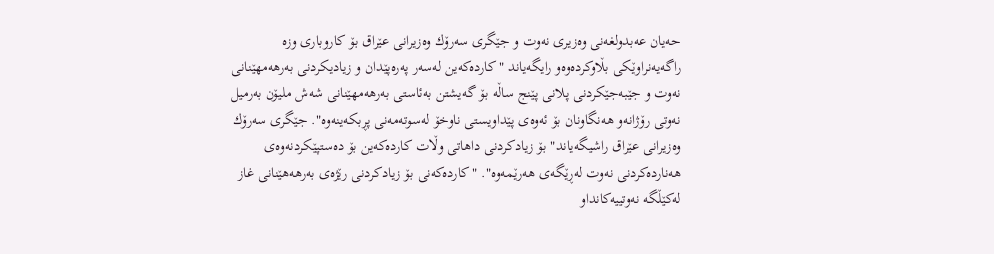حەیان عەبدولغەنی وەزیری نەوت و جێگری سەرۆك وەزیرانی عێراق بۆ كاروباری وزە راگەیەنراوێكی بڵاوكردەوەو رایگەیاند "كاردەكەین لەسەر پەرەپێدان و زیادیكردنی بەرهەمهێنانی نەوت و جێبەجێكردنی پلانی پێنج ساڵە بۆ گەیشتن بەئاستی بەرهەمهێنانی شەش ملیۆن بەرمیل نەوتی رۆژانەو هەنگاونان بۆ ئەوەی پێداویستی ناوخۆ لەسوتەمەنی پڕبكەینەوە". جێگری سەرۆك وەزیرانی عێراق راشیگەیاند" بۆ زیادكردنی داهاتی وڵات كاردەكەین بۆ دەستپێكردنەوەی هەناردەكردنی نەوت لەڕێگەی هەرێمەوە". "كاردەكەنی بۆ زیادكردنی رێژەی بەرهەهێنانی غاز لەكێڵگە نەوتییەكانداو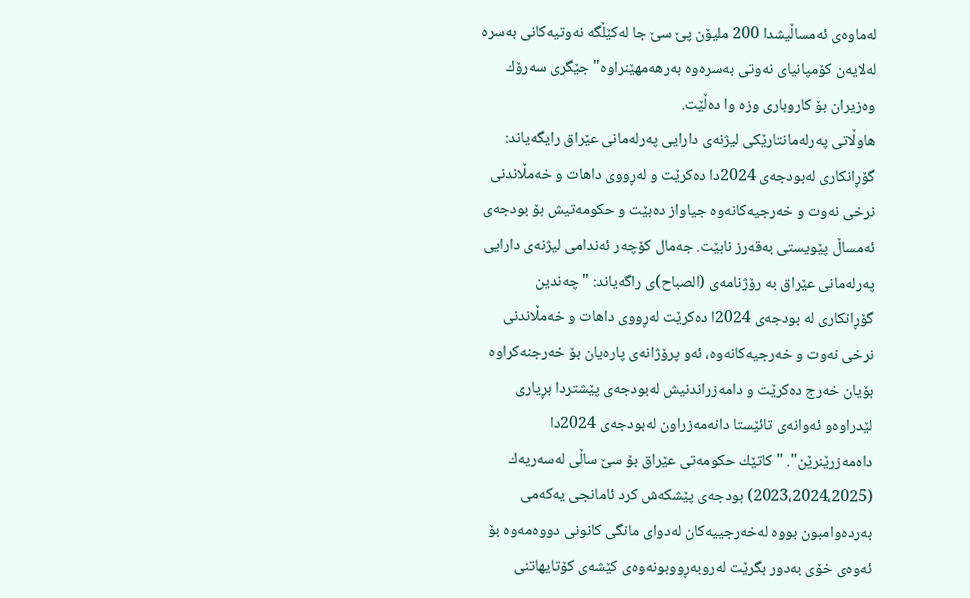لەماوەی ئەمساڵیشدا 200 ملیۆن پێ سێ جا لەكێڵگە نەوتیەكانی بەسرە لەلایەن كۆمپانیای نەوتی بەسرەوە بەرهەمهێنراوە" جێگری سەرۆك وەزیران بۆ كاروباری وزە وا دەڵێت.
هاوڵاتی پەرلەمانتارێكی لیژنەی دارایی پەرلەمانی عێراق رایگەیاند: گۆڕانكاری لەبودجەی 2024دا دەكرێت و لەڕووی داهات و خەمڵاندنی نرخی نەوت و خەرجیەكانەوە جیاواز دەبێت و حكومەتیش بۆ بودجەی ئەمساڵ پێویستی بەقەرز نابێت. جەمال كۆچەر ئەندامی لیژنەی دارایی پەرلەمانی عێراق بە رۆژنامەی (الصباح)ی راگەیاند: "چەندین گۆڕانكاری لە بودجەی 2024ا دەكرێت لەڕووی داهات و خەمڵاندنی نرخی نەوت و خەرجیەكانەوە، ئەو پرۆژانەی پارەیان بۆ خەرجنەكراوە بۆیان خەرج دەكرێت و دامەزراندنیش لەبودجەی پێشتردا بڕیاری لێدراوەو ئەوانەی تائێستا دانەمەزراون لەبودجەی 2024دا داەمەزرێنرێن". "كاتێك حكومەتی عێراق بۆ سێ ساڵی لەسەریەك (2023،2024،2025) بودجەی پێشكەش كرد ئامانجی یەكەمی بەردەوامبون بووە لەخەرجییەكان لەدوای مانگی كانونی دووەمەوە بۆ ئەوەی خۆی بەدور بگرێت لەروبەڕووبونەوەی كێشەی كۆتایهاتنی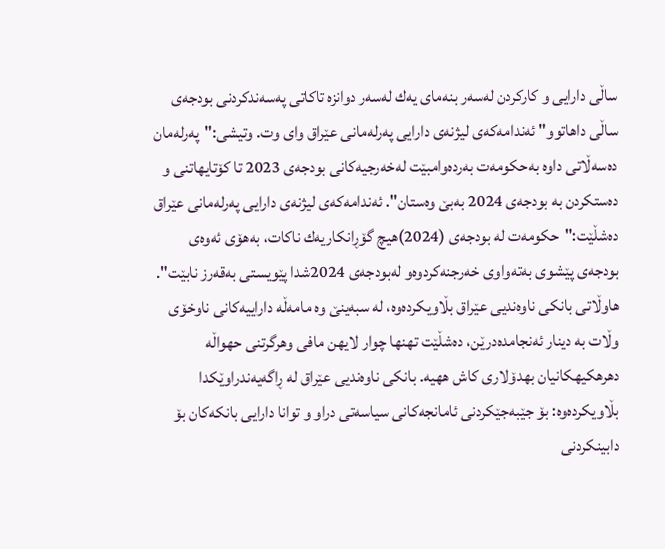ساڵی دارایی و كاركردن لەسەر بنەمای یەك لەسەر دوانزە تاكاتی پەسەندكردنی بودجەی ساڵی داهاتوو" ئەندامەكەی لیژنەی دارایی پەرلەمانی عێراق وای وت. وتیشی:"پەرلەمان دەسەڵاتی داوە بەحكومەت بەردەوامبێت لەخەرجیەكانی بودجەی 2023 تا كۆتایهاتنی و دەستكردن بە بودجەی 2024 بەبێ وەستان". ئەندامەكەی لیژنەی دارایی پەرلەمانی عێراق دەشڵێت:"حكومەت لە بودجەی (2024)هیچ گۆڕانكاریەك ناكات، بەهۆی ئەوەی بودجەی پێشوی بەتەواوی خەرجنەكردوەو لەبودجەی 2024شدا پێویستی بەقەرز نابێت".
هاوڵاتی بانکی ناوەندیی عێراق بڵاویکردەوە، لە سبەینێ وە مامەڵە داراییەکانی ناوخۆی وڵات بە دینار ئەنجامدەدرێن، دەشڵێت تهنها چوار لایهن مافی وهرگرتنی حهواڵه دهرهكیهكانیان بهدۆلاری كاش ههیه. بانکی ناوەندیی عێراق لە ڕاگەیەندراوێکدا بڵاویکردەوە: بۆ جێبەجێکردنی ئامانجەکانی سیاسەتی دراو و توانا دارایی بانکەکان بۆ دابینکردنی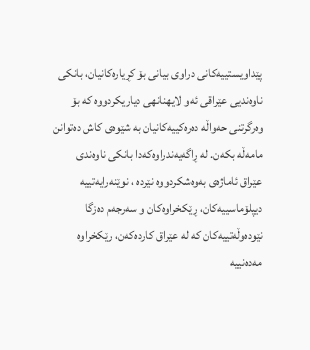پێداویستییەکانی دراوی بیانی بۆ کڕیارەکانیان، بانکی ناوەندیی عێراقی ئەو لایهنانهی دیاریکردووە كە بۆ وەرگرتنی حەواڵە دەرەکییەکانیان بە شێوەی کاش دەتوانن مامەڵە بكەن. لە ڕاگەیەندراوەکەدا بانكی ناوەندی عێراق ئاماژەی بەوەشکردووە نێرده ، نوێنەرایەتییە دیپلۆماسییەکان، ڕێکخراوەکان و سەرجەم دەزگا نێودەوڵەتییەکان کە لە عێراق کاردەکەن، رێکخراوە مەدەنییە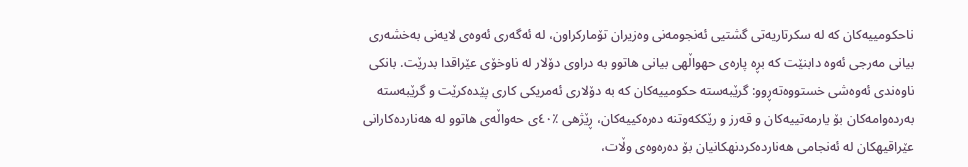ناحکومییەکان کە لە سکرتاریەتی گشتیی ئەنجومەنی وەزیران تۆمارکراون، لە ئەگەری ئەوەی لایەنی بەخشەری بیانی مەرجی ئەوە دابنێت کە بڕە پارەی حهواڵهی بیانی هاتوو بە دراوی دۆلار لە ناوخۆی عێراقدا بدرێت. بانكی ناوەندی ئەوەشی خستووەتەڕوو: گرێبەستە حکومییەکان کە بە دۆلاری ئەمریکی کاری پێدەکرێت و گرێبەستە بەردەوامەکان بۆ یارمەتییەکان و قەرز و رێککەوتنە دەرەکییەکان، ڕێژهی ٪٤٠ی حەواڵەی هاتوو لە هەناردەکارانی عێراقیهکان لە ئەنجامی هەناردەکردنهکانیان بۆ دەرەوەی وڵات،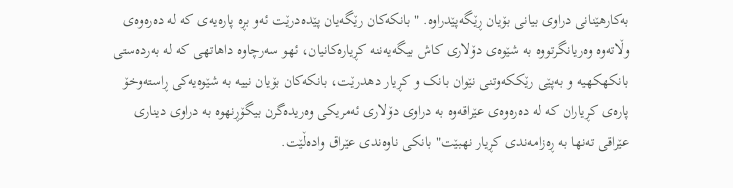بەکارهێنانی دراوی بیانی بۆیان ڕێگەپێدراوە. " بانکەکان رێگەیان پێدەدرێت ئەو بڕە پارەیەی کە لە دەرەوەی وڵاتەوە وەریانگرتووە بە شێوەی دۆلاری کاش بیگەیەننە کڕیارەکانیان، ئهو سەرچاوە داهاتهی که له بەردەستی بانکهکهیه و بەپێی رێککەوتنی نێوان بانک و کڕیار دهدرێت، بانکەکان بۆیان نییە بە شێوەیەکی ڕاستەوخۆ پارەی کڕیاران کە لە دەرەوەی عێراقەوە بە دراوی دۆلاری ئەمریکی وەریدەگرن بیگۆڕنهوه به دراوی دیناری عێراقی تەنها به ڕەزامەندی کڕیار نهبێت" بانكی ناوەندی عێراق وادەڵێت.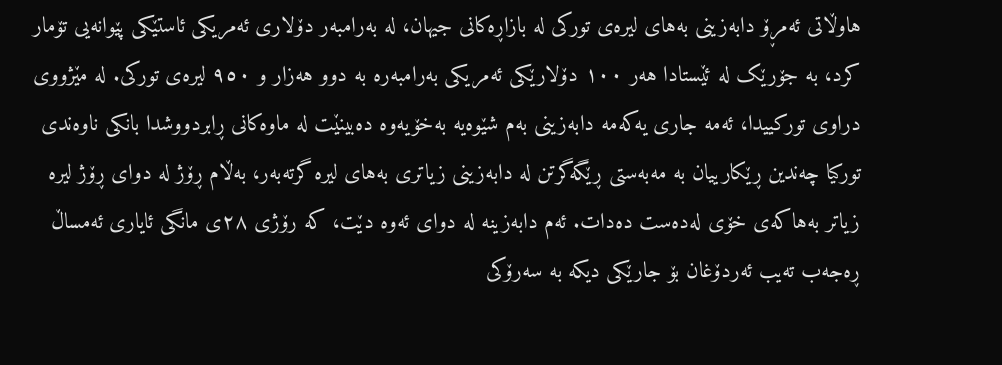هاوڵاتی ئەمڕۆ دابەزینی بەهای لیرەی تورکی لە بازاڕەکانی جیهان، لە بەرامبەر دۆلاری ئەمریکی ئاستێکی پێوانەیی تۆمار کرد، بە جۆرێک لە ئێستادا هەر ١٠٠ دۆلارێکی ئەمریکی بەرامبەرە بە دوو هەزار و ٩٥٠ لیرەی تورکی. لە مێژووی دراوی تورکییدا، ئەمە جاری یەکەمە دابەزینی بەم شێوەیە بەخۆیەوە دەبینێت لە ماوەکانی ڕابردووشدا بانكی ناوەندی توركیا چەندین ڕێكارییان بە مەبەستی ڕێگەگرتن لە دابەزینی زیاتری بەهای لیرە گرتەبەر، بەڵام ڕۆژ لە دوای ڕۆژ لیرە زیاتر بەهاكەی خۆی لەدەست دەدات. ئەم دابەزینە لە دوای ئەوە دێت، کە رۆژی ٢٨ی مانگی ئایاری ئەمساڵ ڕەجەب تەیب ئەردۆغان بۆ جارێکی دیکە بە سەرۆکی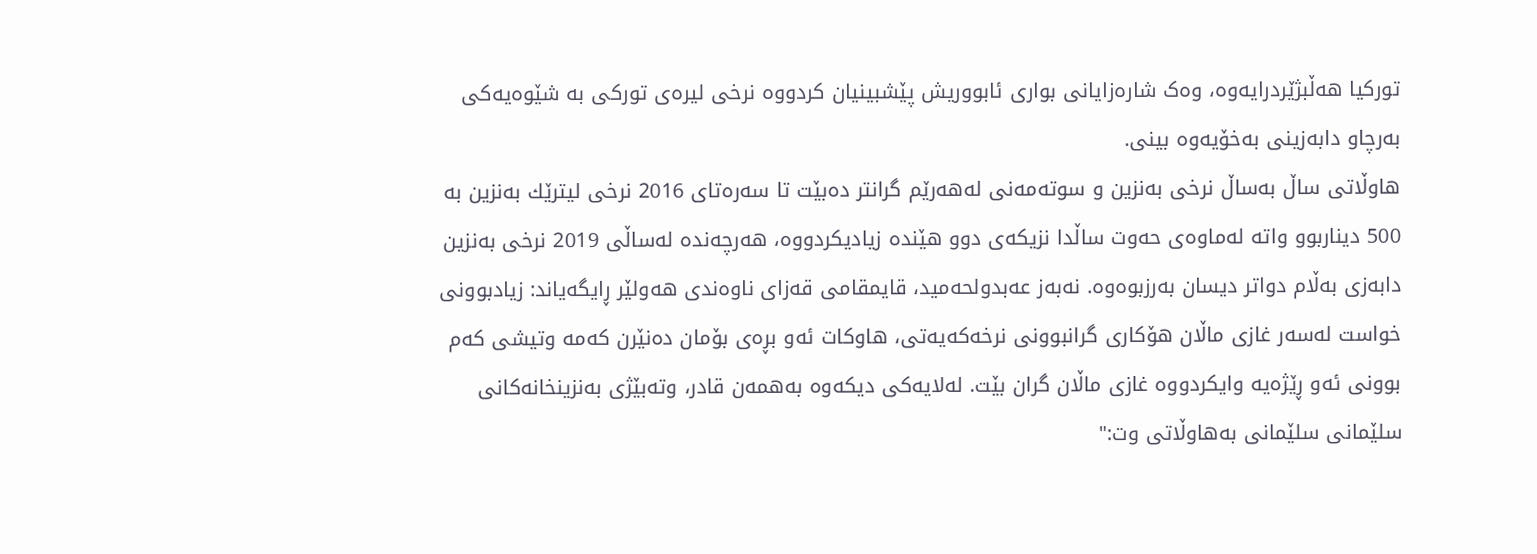تورکیا هەڵبژێردرایەوە، وەک شارەزایانی بواری ئابووریش پێشبینیان کردووە نرخی لیرەی تورکی بە شێوەیەکی بەرچاو دابەزینی بەخۆیەوە بینی.
هاوڵاتی ساڵ بەساڵ نرخی بەنزین و سوتەمەنی لەهەرێم گرانتر دەبێت تا سەرەتای 2016 نرخی لیترێك بەنزین بە 500 دیناربوو واتە لەماوەی حەوت ساڵدا نزیكەی دوو هێندە زیادیكردووە، هەرچەندە لەساڵی 2019 نرخی بەنزین دابەزی بەڵام دواتر دیسان بەرزبوەوە. نەبەز عەبدولحەمید، قایمقامی قەزای ناوەندی هەولێر ڕایگەیاند: زیادبوونی خواست لەسەر غازی ماڵان هۆكاری گرانبوونی نرخەكەیەتی، هاوكات ئەو بڕەی بۆمان دەنێرن كەمە وتیشی كەم بوونی ئەو ڕێژەیە وایكردووە غازی ماڵان گران بێت. لەلایەكی دیكەوە بەهمەن قادر، وتەبێژی بەنزینخانەكانی سلێمانی سلێمانی بەهاوڵاتی وت:"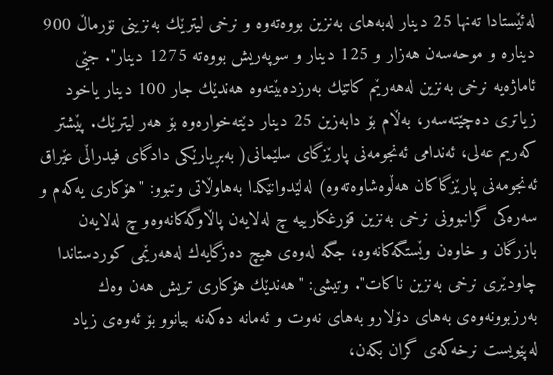لەئێستادا تەنها 25 دینار لەبەهای بەنزین بووەتەوە و نرخی لیترێك بەنزینی نۆرماڵ 900 دینارە و موحەسەن هەزار و 125 دینار و سوپەریش بووەتە 1275 دینار". جێی ئاماژەیە نرخی بەنزین لەهەرێم كاتێك بەرزدەبێتەوە هەندێك جار 100 دینار یاخود زیاتری دەچێتەسەر، بەڵام بۆ دابەزین 25 دینار دێتەخوارەوە بۆ هەر لیترێك. پێشتر كەریم عەلی، ئەندامی ئەنجومەنی پارێزگای سلێمانی( بەبڕیارێكی دادگای فیدراڵی عێراق ئەنجومەنی پارێزگاكان هەڵوەشاوەتەوە) لەلێدوانێكدا بەهاوڵاتی وتبوو: "هۆكاری یەكەم و سەرەكی گرانبوونی نرخی بەنزین قۆرغكارییە چ لەلایەن پاڵاوگەكانەوەو چ لەلایەن بازرگان و خاوەن وێستگەكانەوە، جگە لەوەی هیچ دەزگایەك لەهەرێمی كوردستاندا چاودێری نرخی بەنزین ناكات". وتیشی: "هەندێك هۆكاری تریش هەن وەك بەرزبوونەوەی بەهای دۆلارو بەهای نەوت و ئەمانە دەكەنە بیانوو بۆ ئەوەی زیاد لەپێویست نرخەكەی گران بكەن،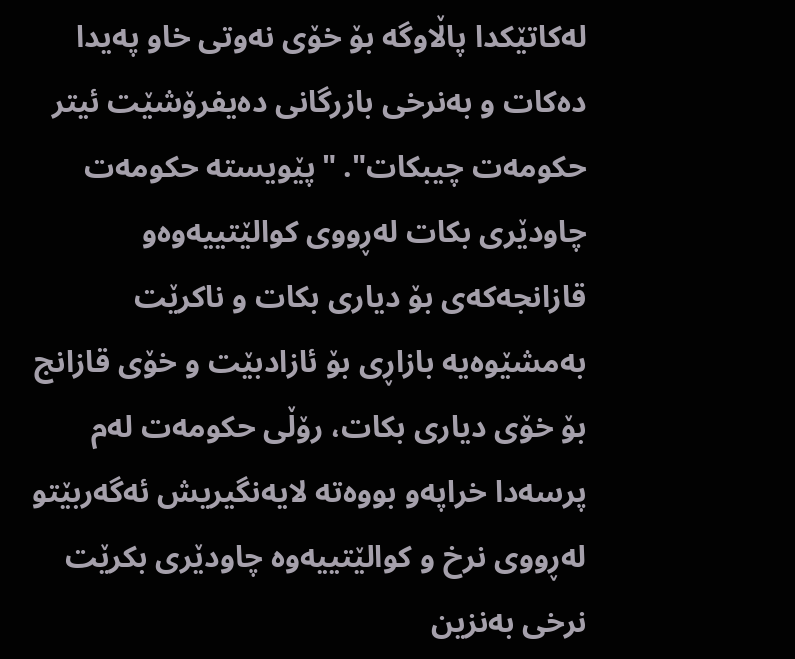لەكاتێكدا پاڵاوگە بۆ خۆی نەوتی خاو پەیدا دەكات و بەنرخی بازرگانی دەیفرۆشێت ئیتر حكومەت چیبكات". "پێویستە حكومەت چاودێری بكات لەڕووی كوالێتییەوەو قازانجەكەی بۆ دیاری بكات و ناكرێت بەمشێوەیە بازاڕی بۆ ئازادبێت و خۆی قازانج بۆ خۆی دیاری بكات، رۆڵی حكومەت لەم پرسەدا خراپەو بووەتە لایەنگیریش ئەگەربێتو لەڕووی نرخ و كوالێتییەوە چاودێری بكرێت نرخی بەنزین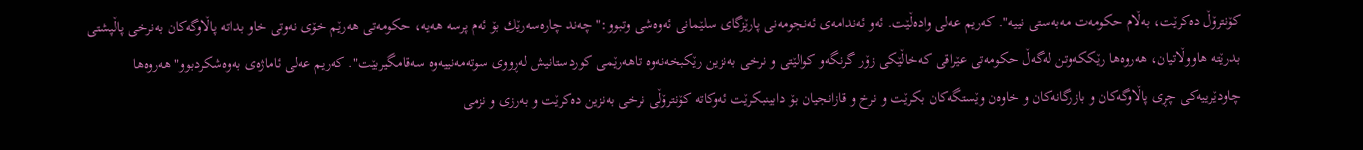كۆنترۆڵ دەكرێت، بەڵام حكومەت مەبەستی نییە". كەریم عەلی وادەڵێت. ئەو ئەندامەی ئەنجومەنی پارێزگای سلێمانی ئەوەشی وتبوو:" چەند چارەسەرێك بۆ ئەم پرسە هەیە، حكومەتی هەرێم خۆی نەوتی خاو بداتە پاڵاوگەكان بەنرخی پاڵپشتی بدرێتە هاووڵاتیان، هەروەها رێككەوتن لەگەڵ حكومەتی عێراقی كەخاڵێكی زۆر گرنگەو كوالێتی و نرخی بەنزین رێكبخەنەوە تاهەرێمی كوردستانیش لەڕووی سوتەمەنییەوە سەقامگیربێت". كەریم عەلی ئاماژەی بەوەشكردبوو"هەروەها چاودێرییەكی چڕی پاڵاوگەكان و بازرگانەكان و خاوەن وێستگەكان بكرێت و نرخ و قازانجیان بۆ دابینبكرێت ئەوكاتە كۆنترۆڵی نرخی بەنزین دەكرێت و بەرزی و نزمی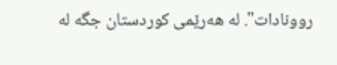روونادات". لە هەرێمی کوردستان جگە لە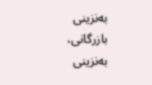بەنزینی بازرگانی، بەنزینی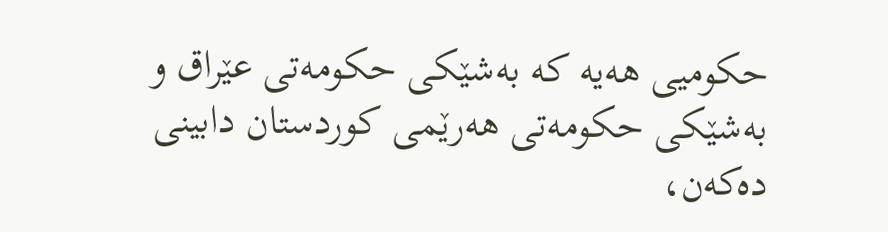حکومیی هەیە کە بەشێکی حکومەتی عێراق و بەشێکی حکومەتی هەرێمی کوردستان دابینی دەکەن،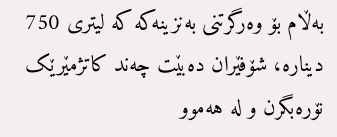بەڵام بۆ وەرگرتنی بەنزینەکە کە لیتری 750 دینارە، شۆفێران دەبێت چەند کاتژمێرێک نۆرەبگرن و لە هەموو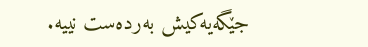جێگەیەکیش بەردەست نییە.